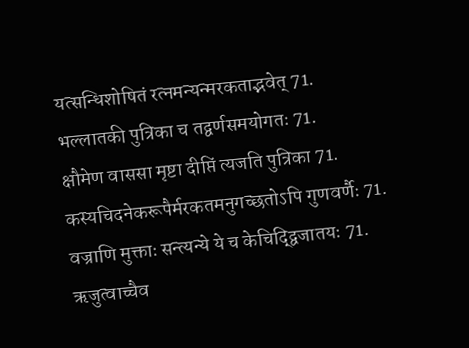यत्सन्धिशोषितं रत्नमन्यन्मरकताद्भवेत् 71.
भल्लातकी पुत्रिका च तद्वर्णसमयोगतः 71.
क्षौमेण वाससा मृष्टा दीप्तिं त्यजति पुत्रिका 71.
कस्यचिदनेकरूपैर्मरकतमनुगच्छतोऽपि गुणवर्णैः 71.
वज्राणि मुक्ताः सन्त्यन्ये ये च केचिद्द्विजातयः 71.
ऋजुत्वाच्चैव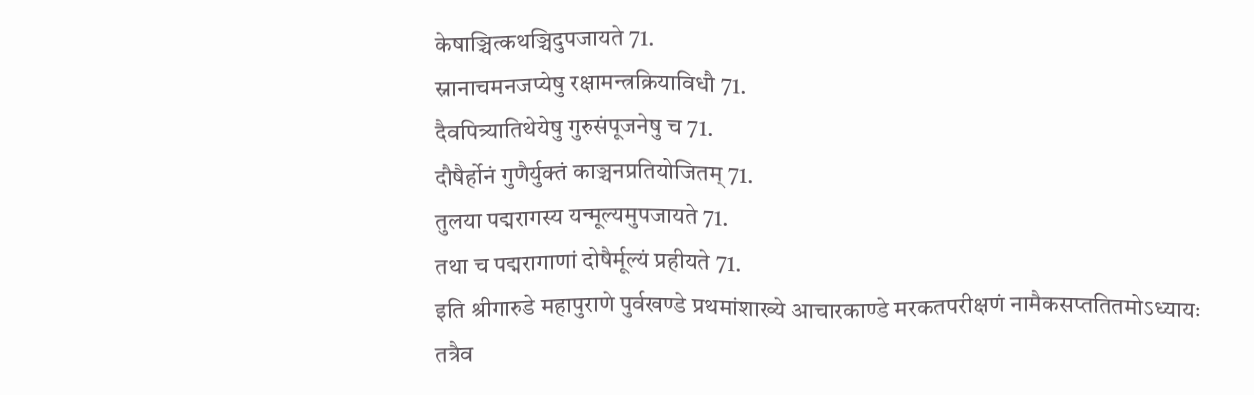केषाञ्चित्कथञ्चिदुपजायते 71.
स्नानाचमनजप्येषु रक्षामन्त्रक्रियाविधौ 71.
दैवपित्र्यातिथेयेषु गुरुसंपूजनेषु च 71.
दौषैर्होनं गुणैर्युक्तं काञ्चनप्रतियोजितम् 71.
तुलया पद्मरागस्य यन्मूल्यमुपजायते 71.
तथा च पद्मरागाणां दोषैर्मूल्यं प्रहीयते 71.
इति श्रीगारुडे महापुराणे पुर्वखण्डे प्रथमांशाख्ये आचारकाण्डे मरकतपरीक्षणं नामैकसप्ततितमोऽध्यायः
तत्रैव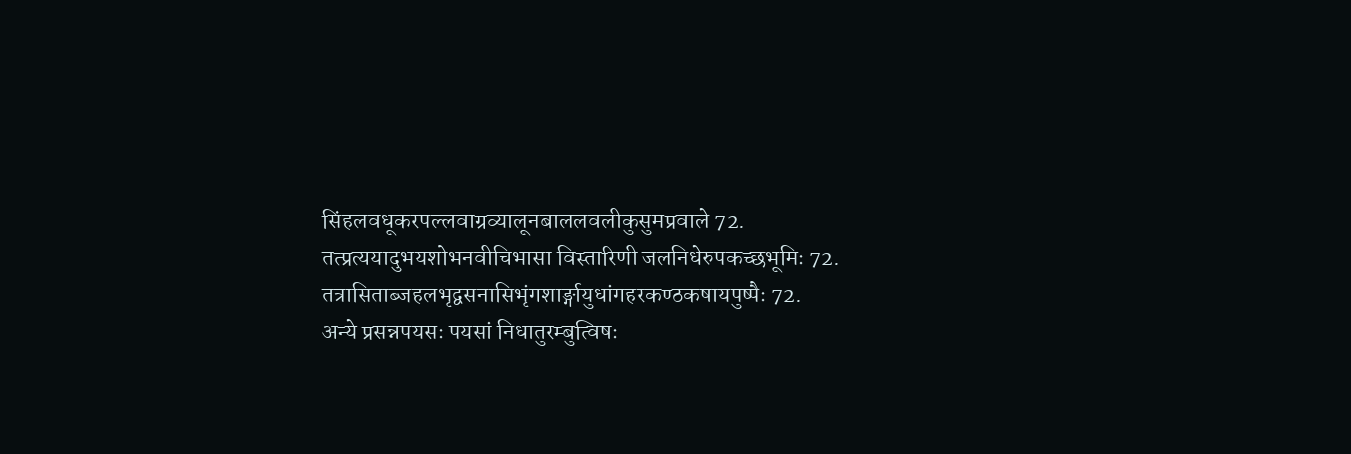सिंहलवधूकरपल्लवाग्रव्यालूनबाललवलीकुसुमप्रवाले 72.
तत्प्रत्ययादुभयशोभनवीचिभासा विस्तारिणी जलनिधेरुपकच्छभूमिः 72.
तत्रासिताब्जहलभृद्वसनासिभृंगशार्ङ्गायुधांगहरकण्ठकषायपुष्पैः 72.
अन्ये प्रसन्नपयसः पयसां निधातुरम्बुत्विषः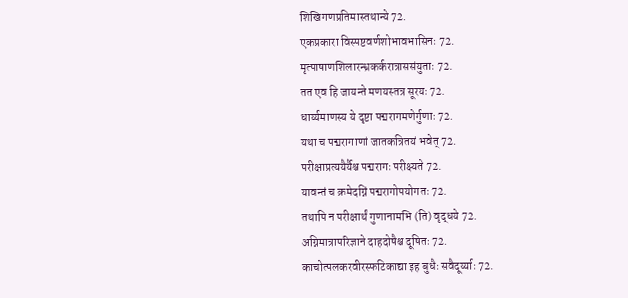शिखिगणप्रतिमास्तथान्ये 72.
एकप्रकारा विस्पष्टवर्णशोभावभासिनः 72.
मृत्पाषाणशिलारन्ध्रकर्करात्राससंयुताः 72.
तत एव हि जायन्ते मणयस्तत्र सूरयः 72.
धार्य्यमाणस्य ये दृष्टा पद्मरागमणेर्गुणाः 72.
यथा च पद्मरागाणां जातकत्रितयं भवेत् 72.
परीक्षाप्रत्ययैर्यैश्च पद्मरागः परीक्ष्यते 72.
यावन्तं च क्रमेदग्निं पद्मरागोपयोगतः 72.
तथापि न परीक्षार्थं गुणानामभि (ति) वृद्धये 72.
अग्निमात्रापरिज्ञाने दाहदोषैश्च दूषितः 72.
काचोत्पलकरवीरस्फटिकाद्या इह बुधैः सवैदूर्य्याः 72.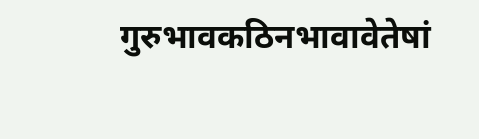गुरुभावकठिनभावावेतेषां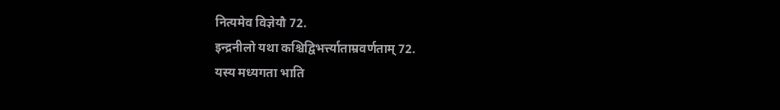नित्यमेव विज्ञेयौ 72.
इन्द्रनीलो यथा कश्चिद्विभर्त्त्याताम्रवर्णताम् 72.
यस्य मध्यगता भाति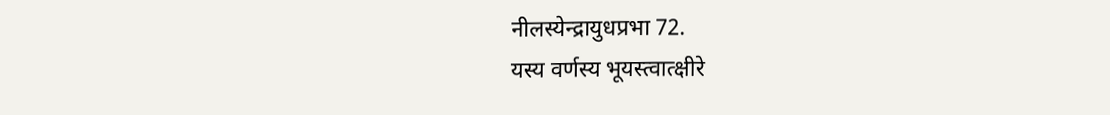नीलस्येन्द्रायुधप्रभा 72.
यस्य वर्णस्य भूयस्त्वात्क्षीरे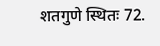शतगुणे स्थितः 72.